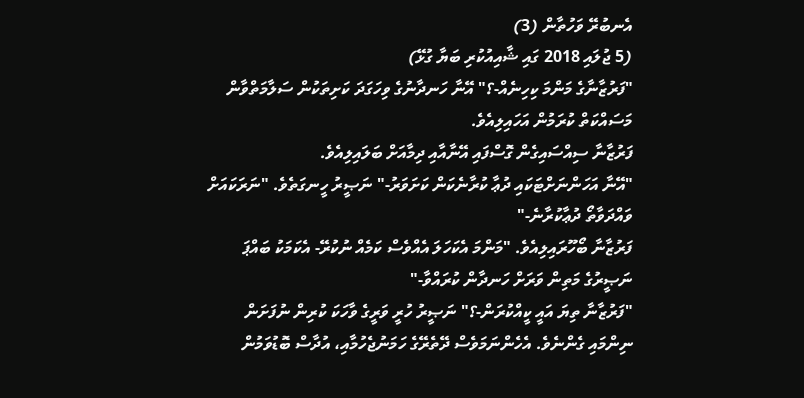އެނބުރޭ ވަހުތާން (3)
(5 ޖުލައި 2018 ގައި ޝާއިއުކުރި ބަޔާ ގުޅޭ)
"ފަރުޒާނާގެ މަންމަ ކިހިނެއް-؟" އޭނާ ހަނދާނުގެ ވިހަގަދަ ކަށިތަކުން ސަލާމަތްވާން މަސައްކަތް ކުރަމުން އަހައިލިއެވެ.
ފަރުޒާނާ ސިއްސައިގެން ގޮސްފައި އޭނާއާއި ދިމާއަށް ބަލައިލިއެވެ.
"އޭނާ އަހަންނަށްޓަކައި ދުޢާ ކުރާނެކަން ކަށަވަރު-" ނަޞީރު ހީނގަތެވެ. "ނަރަކައަށް ވައްދަވާތޯ ދުޢާކުރާނެ-"
ފަރުޒާނާ ބޯހޫރައިލިއެވެ. "މަންމަ އެކަހަލަ އެއްވެސް ކަމެއް ނުކުރޭ- އެކަމަކު ބައްޕަ ނަޞީރުގެ މަތިން ވަރަށް ހަނދާން ކުރައްވާ-"
"ފަރުޒާނާ ތިޔަ އައީ ކީއްކުރަން-؟" ނަޞީރު ހުރީ ވަރީގެ ވާހަކަ ކުރިން ނުފަށަން ނިންމައި ގެންނެވެ. އެހެންނަމަވެސް ދޭތެރޭގެ ހަމަނުޖެހުމާއި، އުދާސް ބޮޑުވަމުން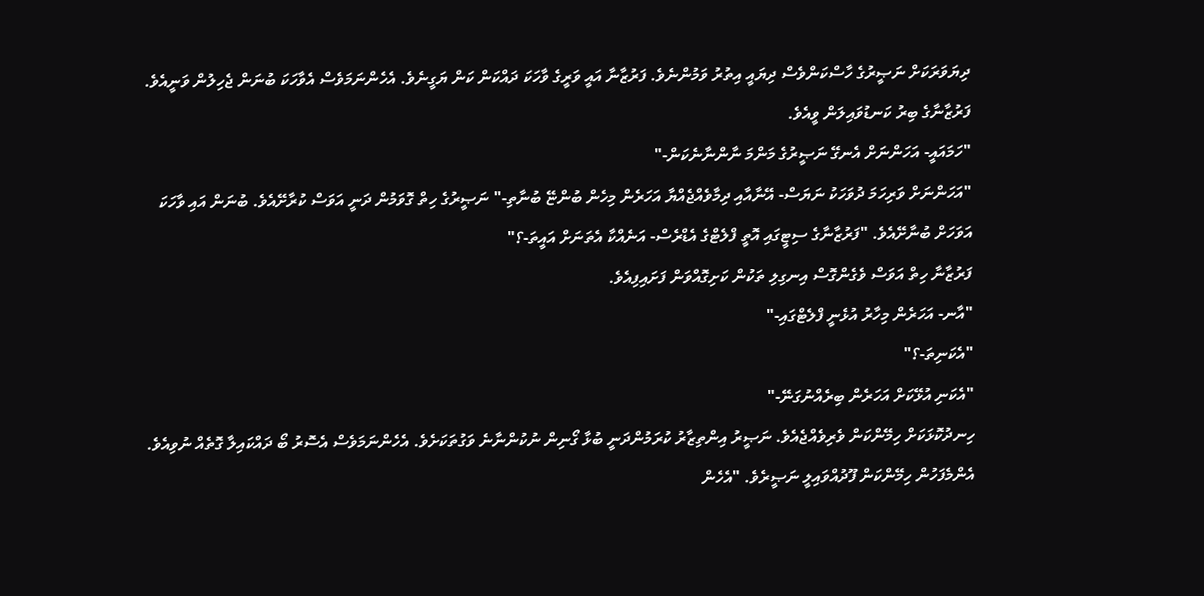ދިޔަވަރަކަށް ނަޞީރުގެ ހާސްކަންވެސް ދިޔައީ އިތުރު ވަމުންނެވެ. ފަރުޒާނާ އައީ ވަރީގެ ވާހަކަ ދައްކަން ކަން ޔަގީނެވެ. އެހެންނަމަވެސް އެވާހަކަ ބުނަން ޖެހިލުން ވަނީއެވެ. ފަރުޒާނާގެ ބިރު ކަނޑުވައިލަން ވީއެވެ.
"ހަމައައީ- އަހަންނަށް އެނގޭ ނަޞީރުގެ މަންމަ ނާންނާނެކަން-"
"އަހަންނަށް ވަރިހަމަ ދުވަހަކު ނަޔަސް- އޭނާއާއި ދިމާވެއްޖެއްޔާ އަހަރެން މިހެން ބުންޏޭ ބުނާތި-" ނަޞީރުގެ ހިތް ގޮވަމުން ދަނީ އަވަސް ކުރާށޭއެވެ. ބުނަން އައި ވާހަކަ އަވަހަށް ބުނާށޭއެވެ. "ފަރުޒާނާގެ ސިޓީގައި އޮތީ ފްލެޓްގެ އެޑްރެސް- އަނެއްކާ އެތަނަށް އައީތަ-؟"
ފަރުޒާނާ ހިތް އަވަސް ވެގެންގޮސް އިނގިލި ތަކުން ކަށިގޮއްވަން ފަށައިފިއެވެ.
"އާނ- އަހަރެން މިހާރު އުޅެނީ ފްލެޓްގައި-"
"އެކަނިތަ-؟"
"އެކަނި އުޅޭކަށް އަހަރެން ބިރެއްނުގަނޭ-"
ހިނދުކޮޅަކަށް ހިމޭންކަން ވެރިވެއްޖެއެވެ. ނަޞީރު އިންތިޒާރު ކުރަމުންދަނީ ބުޅާ ގޯނިން ނުކުންނާނެ ވަގުތަކަށެވެ. އެހެންނަމަވެސް އެސޮރު ބޯ ދައްކައިލާ ގޮތެއް ނުވިއެވެ. އެންމެފަހުން ހިމޭންކަން ފޫދުއްވައިލީ ނަޞީރެވެ. "އެހެން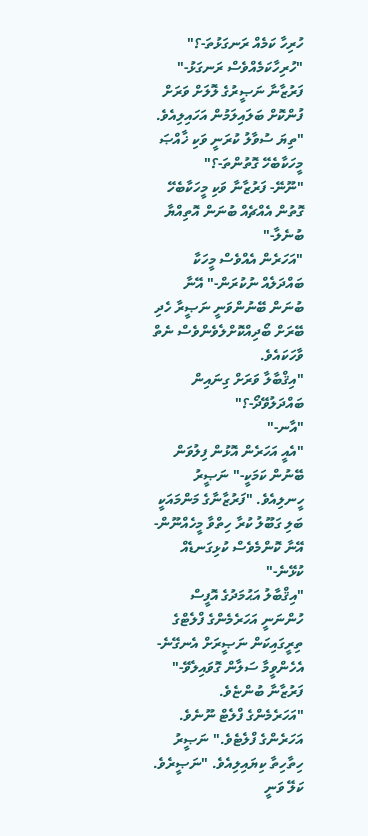ހުރިހާ ކަމެއް ރަނގަޅުތަ-؟"
"ހުރިހާކަމެއްވެސް ރަނގަޅު-" ފަރުޒާނާ ނަޞީރުގެ ލޮލަށް ވަރަށް ފުންކޮށް ބަލައިލަމުން އަހައިލިއެވެ. "ތިޔަ ސުވާލު ކުރަނީ ވަކި ޚާއްޞަ މީހަކާބެހޭ ގޮތުންތަ-؟"
"ނޫނޭ- ފަރުޒާނާ ވަކި މީހަކާބެހޭ ގޮތުން އެއްޗެއް ބުނަން އޮތިއްޔާ ބުނެލާ-"
"އަހަރެން އެއްވެސް މީހަކާ ބައްދަލެއް ނުކުރަން-" އޭނާ ބުނަން ބޭނުންވަނީ ނަޞީރާ ހެދި ބޭރަށް ބޯދިއްކޮށްލެވެންވެސް ނެތް ވާހަކައެވެ.
"އިޤްބާލާ ވަރަށް ގިނައިން ބައްދަލުވޭދޯ-؟"
"އާނ-"
"އެއީ އަހަރެން އޮޅުން ފިލުވަން ބޭނުން ކަމަކީ-" ނަޞީރު ހީނލިއެވެ. "ފަރުޒާނާގެ މަންމައަކީ ބަލި ގަބޫލު ކުރާ ހިތްވާ މީހެއްނޫން- އޭނާ ކޮންމެވެސް ކުޅިގަނޑެއް ކުޅޭނެ-"
"އިޤްބާލު އަޙުމަދުގެ އޮފީސް ހުންނަނީ އަހަރެމެންގެ ފްލެޓްގެ ތިރީގައިކަން ނަޞީރަށް އެނގޭނެ- އެހެންވީމާ ސަލާން ގޮވައިލެވޭ-" ފަރުޒާނާ ބުންޏެވެ.
"އަހަރެމެންގެ ފްލެޓް ނޫނެވެ. އަހަރެންގެ ފްލެޓެވެ." ނަޞީރު ހިތާހިތާ ކިޔައިލިއެވެ. "ނަޞީރެވެ. ކަލޭ ވަނީ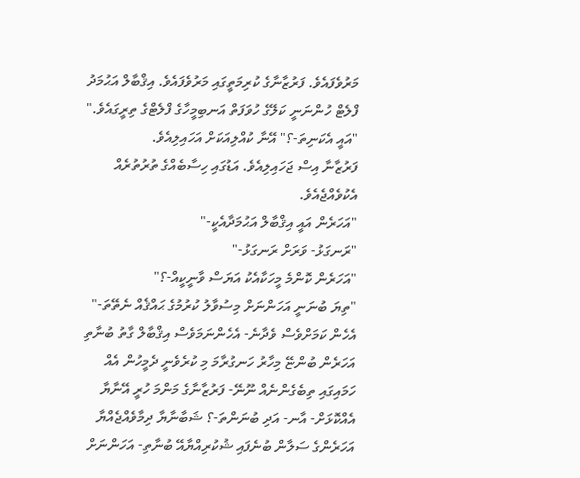މަރުވެފައެވެ. ފަރުޒާނާގެ ކުރިމަތީގައި މަރުވެފައެވެ. އިޤްބާލް އަޙުމަދު ފްލެޓް ހުންނަނީ ކަލޭގެ ހުވަފަތް އަނބިމީހާގެ ފްލެޓްގެ ތިރީގައެވެ."
"އައީ އެކަނިތަ-؟" އޭނާ ކުއްލިއަކަށް އަހައިލިއެވެ.
ފަރުޒާނާ އިސް ޖަހައިލިއެވެ. އަޑުގައި ހިސާބެއްގެ ތުރުތުރެއް އެކުވެއްޖެއެވެ.
"އަހަރެން އައީ އިޤްބާލް އަޙުމަދާއެކީ-"
"ރަނގަޅު- ވަރަށް ރަނގަޅު-"
"އަހަރެން ކޮންމެ މީހަކާއެކު އަޔަސް ވާނީކީއް-؟"
"ތިޔަ ބުނަނީ އަހަންނަށް މިސުވާލު ކުރުމުގެ ޙައްޤެއް ނެތޭތަ-" އެހެން ކަމަށްވެސް ވެދާނެ- އެހެންނަމަވެސް އިޤްބާލް ގާތު ބުނާތި އަހަރެން ބުންޏޭ މިހާރު ހަނގުރާމަ މި ކުރެވެނީ ދެމީހުން އެއް ހަމައިގައި ތިބެގެންނެއް ނޫނޭ- ފަރުޒާނާގެ މަންމަ ހުރީ އޭނާޔާ އެއްކޮޅަށް- އާނ- އަދި ބުނަންތަ-؟ ޝަބާނާޔާ ދިމާވެއްޖެއްޔާ އަހަރެންގެ ސަލާން ބުނެފައި ޝުކުރިއްޔާއޭ ބުނާތި- އަހަންނަށް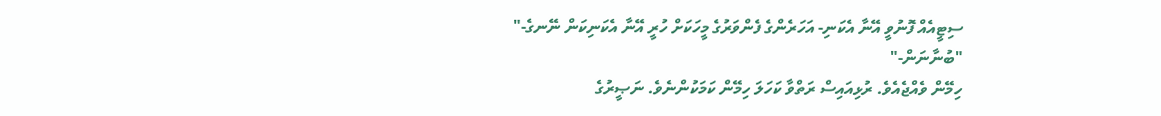ސިޓީއެއް ފޮނުވީ އޭނާ އެކަނި- އަހަރެންގެ ފެންވަރުގެ މީހަކަށް ހުރީ އޭނާ އެކަނިކަން ނޭނގެ-"
"ބުނާނަން-"
ހިމޭން ވެއްޖެއެވެ. ރުޅިއައިސް ރަތްވާ ކަހަލަ ހިމޭން ކަމަކުންނެވެ. ނަޞީރުގެ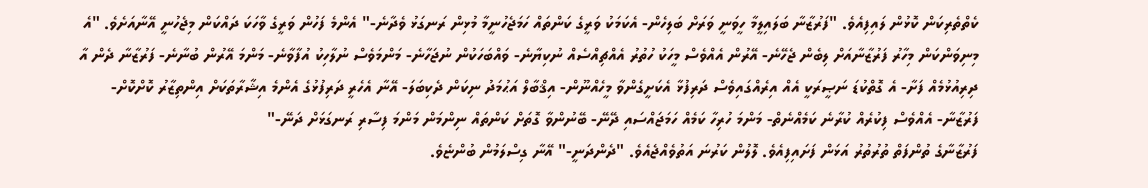ކެތްތެރިކަން ކޮޅުން ލައިފިއެވެ. "ފަރުޒާނާ ބަލައިލީމާ ހީވަނީ ވަރަށް ބަލިހެން- އެކަމަކު ވަރީގެ ކަންތައް ހަމަޖެހުނީމާ މުޅިން ރަނގަޅު ވެދާނެ-" އެންމެ ފަހުން ވަރީގެ ވާހަކަ ދައްކަން މިޖެހުނީ އޭނާއަށެވެ. "އެ މިނިވަންކަން މިހާރު ފަރުޒާނާއަށް ލިބެން ޖެހޭނެ- އޭރުން އެއްވެސް މީހަކު ހުތުރު އެއްޗިއްސެއް ނުކިޔާނެ- ވައްބަހަކުން ނުޖަހާނެ- މަންމަވެސް ނުލާހިކު އުފާވާނެ- މަންމަ އޭރުން ބުނާނެ- ފަރުޒާނާ ދެން އާ ދިރިއުޅުމެއް ފަށާ- އެ ގޮތްކުޑަ ނަޞީރަކީ އެއް އިރެއްގައިވެސް ދަރިފުޅާ އެކަށީގެންވާ މީހެއްނޫން- އިޤްބާލް އަޙުމަދު ނިކަން ދެކިބަލަ- އޭނާ އެހެރީ ދަރިފުޅުގެ އެންމެ އިޝާރާތަކަށް އިންތިޒާރު ކޮށްކޮށް- ފަރުޒާނާ- އެއްވެސް ފިކުރެއް ކުރާނެ ކަމެއްނެތް- މަންމަ ހުރިހާ ކަމެއް ހަމަޖައްސައި ދޭނޭ- ބޭނުންވާ ގޮތަށް ކަންތައް ނިންމަން މަންމަ ފިސާރި ރަނގަޅަށް ދަނޭ-"
ފަރުޒާނާގެ ތުންފަތް ތުރުތުރު އަޅަން ފަށައިފިއެވެ. ލޮލުން ކަރުނަ އަތުވެއްޖެއެވެ. "ދެންދަނީ-" އޭނާ ގިސްލަމުން ބުންޏެވެ.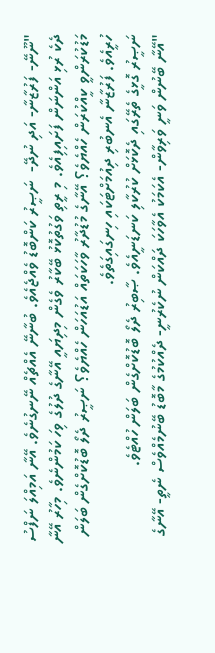"ނޫނޭ- ފަރުޒާނާ- އަދި ނުދޭ-  ނަޞީރު ކަންބޮޑު ވެއްޖެއެވެ. ބުނާނޭ އެއްޗެއް ނޭނގުނެވެ. އޭނާ އަމިއްލަ ނަފްސު ދެކެ ރުޅި އަންނަން ފަށައިފިއެވެ. މި ރީތި ވަގުތުކޮޅު ބޭކާރު ވެގެން މިދިޔައީ އޭނާގެ ދުލުގެ ވިހަ ކަމުންނެވެ. މިހާރު އޭނާ މަޑުކުރަންވީ ކީއްކުރަން ހެއްޔެވެ؟ އޭނާގެ މުޑުދާރު ވާހަކަތައް އަޑުއަހަން ހެއްޔެވެ؟ ނަޞީރު ދެލޯ ބޮޑުކޮށްގެން ބަލަން ހުރީއެވެ. ފަރުޒާނާ އެނބުރި ދިއުމަށްޓަކައި ހިނގައިގަތެވެ.
ނަޞީރު ގޮޅީގެ ތެރޭގައި ދެކޮޅަށް ކުރުކާލި ކަނޑަނީއެވެ. ޞާބިރު ދެލޯ ބޮޑުކޮށްގެން ބަލަން ހުއްޓެވެ.
"އޭނާ ބޭނުން ވަނީ ވަރިވާން- އެކަމަކު އެވާހަކަ ދައްކަން ނުކެރުނީ- ދެއްކުމުގެ މާބޮޑު ބޭނުމެއްވެސް ނެތީ- އޭނާގެ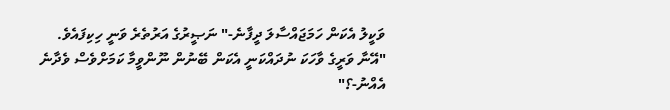ވަކީލު އެކަން ހަމަޖައްސާލަ ދީފާނެ-" ނަޞީރުގެ އަރުތެރެ ވަނީ ހިކިފައެވެ.
"އޭނާ ވަރީގެ ވާހަކަ ނުދައްކަނީ އެކަން ބޭނުން ނޫންވީމާ ކަމަށްވެސް ވެދާނެ އެއްނު-؟"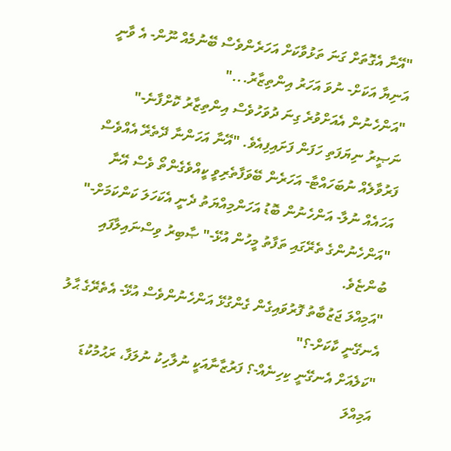"އޭނާ އެގޮތަށް ގަނަ ތަޅުވާކަށް އަހަރެންވެސް ބޭނުމެއް ނޫން- އެ ވާނީ އަނިޔާ އަކަށް- ނުވަ އަހަރު އިންތިޒާރު..."
"އަންހެނުން އެއަށްވުރެ ގިނަ ދުވަހުވެސް އިންތިޒާރު ކޮށްފާނެ-"
ނަޞީރު ނިޔަފަތި ހަފަން ފަށައިފިއެވެ. "އޭނާ އަހަންނާ ދޭތެރޭ އެއްވެސް ފަރުވާލެއް ނުބަހައްޓާ- އަހަރެން ބޭވަފާތެރިވީ ކީއްވެގެންތޯ ވެސް އޭނާ އަހައެއް ނުލާ- އަންހެނުން ބޮޑު އަހަންމިއްޔަތު ދެނީ އެކަހަލަ ކަންކަމަށް-"
"އަންހެނުންގެ ތެރޭގައި ތަފާތު މީހުން އުޅޭ-" ޞާބިރު ވިސްނައިލާފައި ބުންޏެވެ.
"އަމިއްލަ ޖަޒުބާތު ފޮރުވައިގެން ގެންގުޅޭ އަންހެނުންވެސް އުޅޭ- އެތެރޭގެ ޙާލު އެނގޭނީ ކާކަށް-؟"
"ކަލެއަށް އެނގޭނީ ކިހިނެއް-؟ ފަރުޒާނާއަކީ ނުލާހިކު ނުލަފާ، ރަޙުމުކުޑަ އަމިއްލަ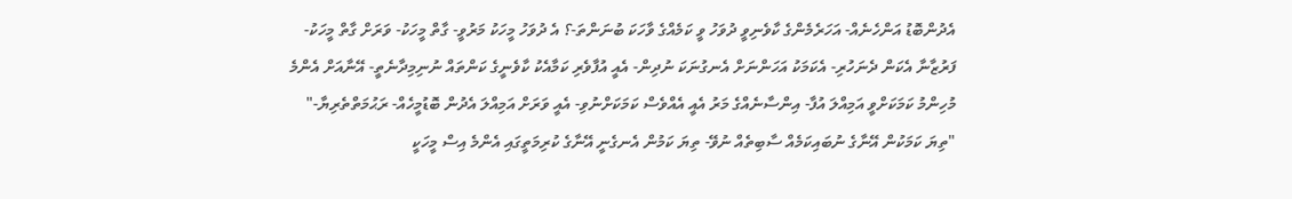އެދުންބޮޑު އަންހެނެއް- އަހަރެމެންގެ ކާވެނިވީ ދުވަހު ވީ ކަމެއްގެ ވާހަކަ ބުނަންތަ-؟ އެ ދުވަހު މީހަކު މަރުވީ- ގާތް މީހަކު- ވަރަށް ގާތް މީހަކު- ފަރުޒާނާ އެކަން ދެނަހުރި- އެކަމަކު އަހަންނަށް އެނގުނަކަ ނުދިން- އެއީ އުފާވެރި ކަމާއެކު ކާވެނީގެ ކަންތައް ނުނިމިދާނެތީ- އޭނާއަށް އެންމެ މުހިންމު ކަމަކަށްވީ އަމިއްލަ އުފާ- އިންސާނެއްގެ މަރު އެއީ އެއްވެސް ކަމަކަށްނުވި- އެއީ ވަރަށް އަމިއްލަ އެދުން ބޮޑުމީހެއް- ރަޙުމަތްތެރިޔާ-"
"ތިޔަ ކަމަކުން އޭނާގެ ނުބައިކަމެއް ސާބިތެއް ނުވޭ- ތިޔަ ކަމުން އެނގެނީ އޭނާގެ ކުރިމަތީގައި އެންމެ އިސް މީހަކީ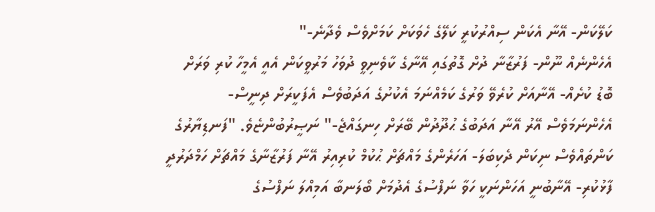ކަލޭކަން- އޭނާ އެކަން ސިއްރުކުރީ ކަލޭގެ ހެވަކަށް ކަމަށްވެސް ވެދާނެ-"
އެހެންނެއް ނޫން- ފަރުޒާނާ ދުށް ގޮތުގައި އޭނާގެ ކާވެނިވީ ދުވަހު މަރުވީކަން އެއީ އެމީހާ ކުރި ވަރަށް ބޮޑު ކުށެއް- އޭނާއަށް ކުރެވޭ ވަރުގެ ކަމެއްނަމަ އެކުށުގެ އަދަބުވެސް އެފަކީރަށް ދިނީސް- އެހެންނަމަވެސް އޭރު އޭނާ އަދަބުގެ ޙުދޫދުން ބޭރަށް ހިނގައްޖެ-" ނަޞީރުބުންޏެވެ. "ފަނޑިޔާރުގެ ކަންތައްވެސް ނިކަން ދެކިބަލަ- އަހަރެންގެ މައްޗަށް ޙުކުމް ކުރިއިރު އޭނާ ފަރުޒާނާގެ މައްޗަށް ހަމްދަރުދީ ފާޅުކުރި- އޭނާބުނީ އަހަންނަކީ ހަވާ ނަފްސުގެ އެދުމަށް ބޯލަނބާ އަމިއްލަ ނަފްސުގެ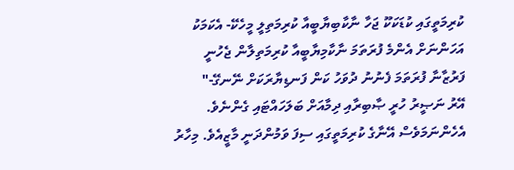ކުރިމަތީގައި ކުޑަކަކޫ ޖަހާ ނާކާބިޔާބީއާ ކުރިމަތިލީ މީހެކޭ- އެކަމަކު އަހަންނަށް އެންމެ ފުރަތަމަ ނާކާމިޔާބީއާ ކުރިމަތިލާން ޖެހުނީ ފަރުޒާނާ ފުރަތަމަ ފެނުނު ދުވަހު ކަން ފަނޑިޔާރަކަށް ނޭނގޭ-"
އޭރު ނަޞީރު ހުރީ ޞާބިރާއި ދިމާއަށް ބަލަހައްޓައި ގެންނެވެ. އެހެންނަމަވެސް އޭނާގެ ކުރިމަތީގައި ސިފަ ވަމުންދަނީ މާޒީއެވެ. މިހާރު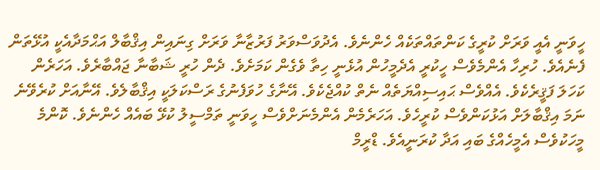ހީވަނީ އެއީ ވަރަށް ކުރީގެ ކަންތައްތަކެއް ހެންނެވެ. އެދުވަސްވަރު ފަރުޒާނާ ވަރަށް ގިނައިން އިޤްބާލް އަޙްމަދާއެކީ އުޅޭތަން ފެނެއެވެ. ހުރިހާ އެންމެވެސް ހީކުރީ އެދެމީހުން އުޅެނީ ހިތާ ވެގެން ކަމަށެވެ. ދެން ހުރީ ޝަބާނާ ޖައްބާރެވެ. އަހަރެން ކަހަލަ ފަޤީރެކެވެ. އެއްވެސް ޙައިސިއްޔަތެއް ނެތް ކުއްޖެކެވެ. އޭނާގެ ހުވަފެނުގެ ރަސްކަލަކީ އިޤްބާލެވެ. އޭނާއަށް ކުރެވޭނެ ނަމަ އިޤްބާލަށް އަޅުކަންވެސް ކުރީހެވެ. އަހަރެމެން އެންމެނަށްވެސް ހީވަނީ ތަމްސީލު ކުޅޭ ބައެއް ހެންނެވެ. ކޮންމެ މީހަކުވެސް އެމީހެއްގެ ބައި އަދާ ކުރަނީއެވެ. ޑްރީމް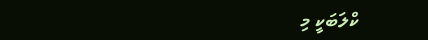ކްލަބަކީ މި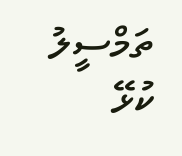ތަމްސީލު ކުޅޭ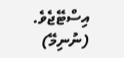އިސްޓޭޖެވެ.
(ނުނިމޭ)